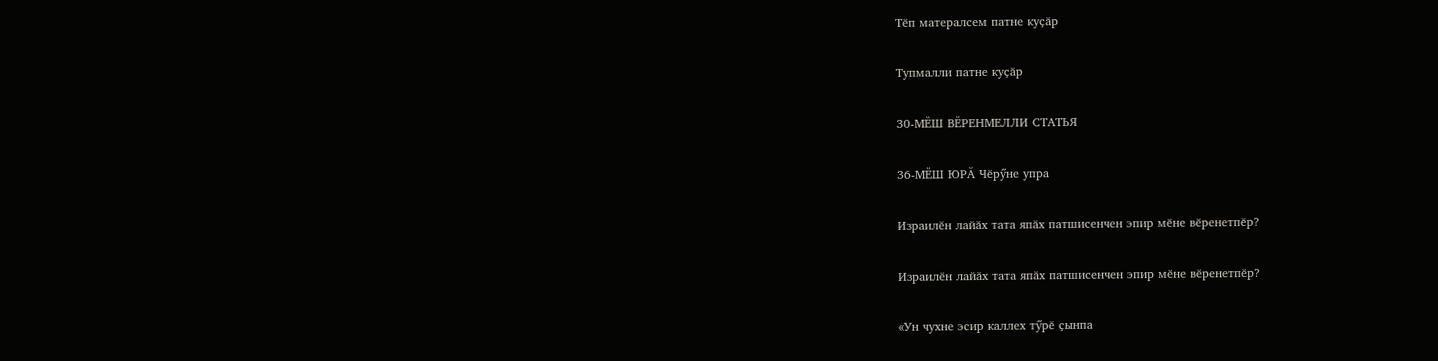Тӗп матералсем патне куҫӑр

Тупмалли патне куҫӑр

30-МӖШ ВӖРЕНМЕЛЛИ СТАТЬЯ

36-МӖШ ЮРӐ Чӗрӳне упра

Израилӗн лайӑх тата япӑх патшисенчен эпир мӗне вӗренетпӗр?

Израилӗн лайӑх тата япӑх патшисенчен эпир мӗне вӗренетпӗр?

«Ун чухне эсир каллех тӳрӗ ҫынпа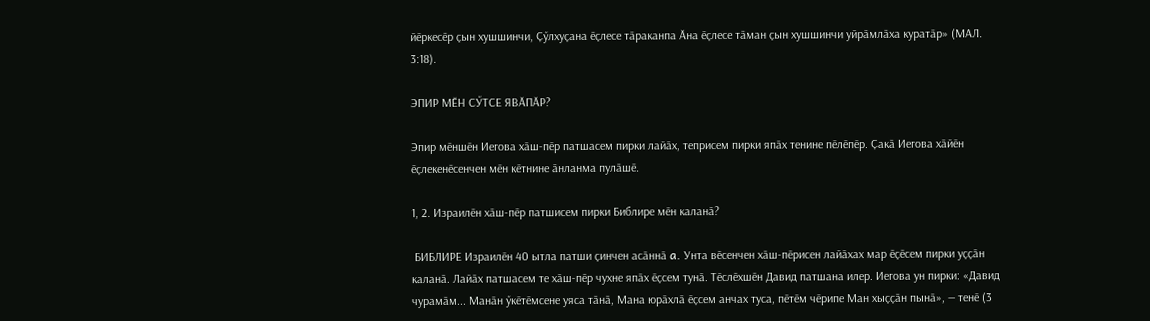йӗркесӗр ҫын хушшинчи, Ҫӳлхуҫана ӗҫлесе тӑраканпа Ӑна ӗҫлесе тӑман ҫын хушшинчи уйрӑмлӑха куратӑр» (МАЛ. 3:18).

ЭПИР МӖН СӲТСЕ ЯВӐПӐР?

Эпир мӗншӗн Иегова хӑш-пӗр патшасем пирки лайӑх, теприсем пирки япӑх тенине пӗлӗпӗр. Ҫакӑ Иегова хӑйӗн ӗҫлекенӗсенчен мӗн кӗтнине ӑнланма пулӑшӗ.

1, 2. Израилӗн хӑш-пӗр патшисем пирки Библире мӗн каланӑ?

 БИБЛИРЕ Израилӗн 40 ытла патши ҫинчен асӑннӑ a. Унта вӗсенчен хӑш-пӗрисен лайӑхах мар ӗҫӗсем пирки уҫҫӑн каланӑ. Лайӑх патшасем те хӑш-пӗр чухне япӑх ӗҫсем тунӑ. Тӗслӗхшӗн Давид патшана илер. Иегова ун пирки: «Давид чурамӑм... Манӑн ӳкӗтӗмсене уяса тӑнӑ, Мана юрӑхлӑ ӗҫсем анчах туса, пӗтӗм чӗрипе Ман хыҫҫӑн пынӑ», — тенӗ (3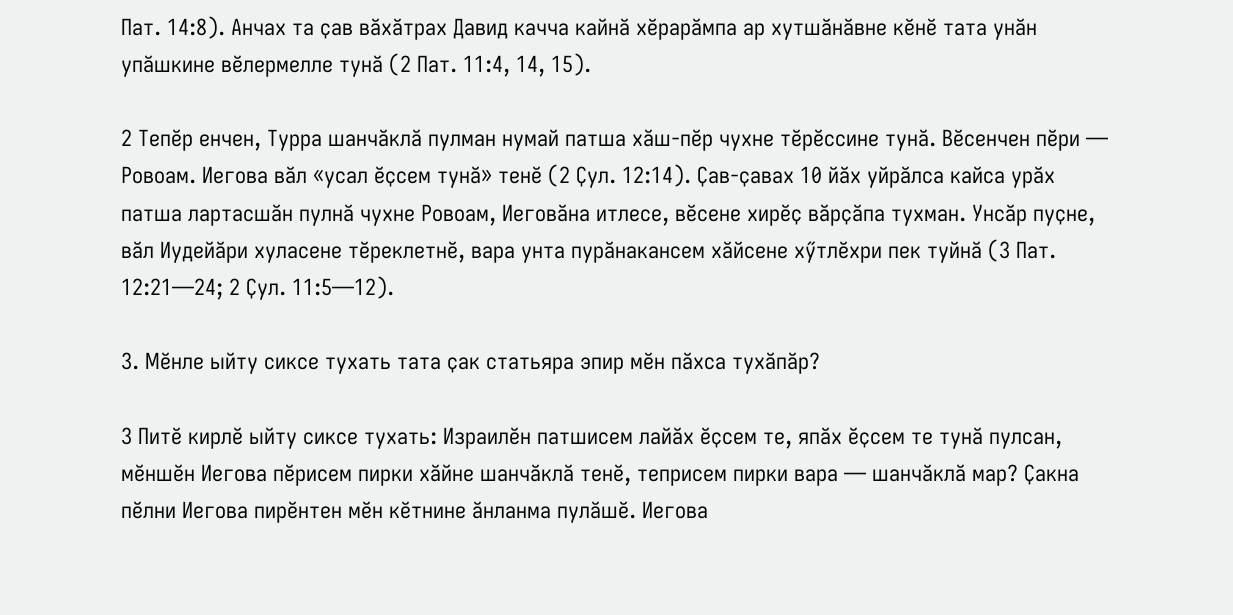Пат. 14:8). Анчах та ҫав вӑхӑтрах Давид качча кайнӑ хӗрарӑмпа ар хутшӑнӑвне кӗнӗ тата унӑн упӑшкине вӗлермелле тунӑ (2 Пат. 11:4, 14, 15).

2 Тепӗр енчен, Турра шанчӑклӑ пулман нумай патша хӑш-пӗр чухне тӗрӗссине тунӑ. Вӗсенчен пӗри — Ровоам. Иегова вӑл «усал ӗҫсем тунӑ» тенӗ (2 Ҫул. 12:14). Ҫав-ҫавах 10 йӑх уйрӑлса кайса урӑх патша лартасшӑн пулнӑ чухне Ровоам, Иеговӑна итлесе, вӗсене хирӗҫ вӑрҫӑпа тухман. Унсӑр пуҫне, вӑл Иудейӑри хуласене тӗреклетнӗ, вара унта пурӑнакансем хӑйсене хӳтлӗхри пек туйнӑ (3 Пат. 12:21—24; 2 Ҫул. 11:5—12).

3. Мӗнле ыйту сиксе тухать тата ҫак статьяра эпир мӗн пӑхса тухӑпӑр?

3 Питӗ кирлӗ ыйту сиксе тухать: Израилӗн патшисем лайӑх ӗҫсем те, япӑх ӗҫсем те тунӑ пулсан, мӗншӗн Иегова пӗрисем пирки хӑйне шанчӑклӑ тенӗ, теприсем пирки вара — шанчӑклӑ мар? Ҫакна пӗлни Иегова пирӗнтен мӗн кӗтнине ӑнланма пулӑшӗ. Иегова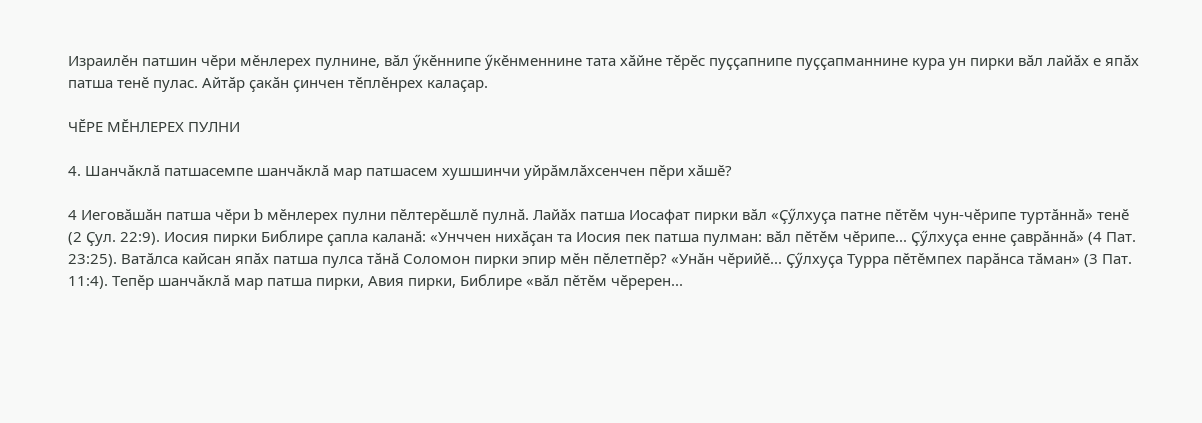Израилӗн патшин чӗри мӗнлерех пулнине, вӑл ӳкӗннипе ӳкӗнменнине тата хӑйне тӗрӗс пуҫҫапнипе пуҫҫапманнине кура ун пирки вӑл лайӑх е япӑх патша тенӗ пулас. Айтӑр ҫакӑн ҫинчен тӗплӗнрех калаҫар.

ЧӖРЕ МӖНЛЕРЕХ ПУЛНИ

4. Шанчӑклӑ патшасемпе шанчӑклӑ мар патшасем хушшинчи уйрӑмлӑхсенчен пӗри хӑшӗ?

4 Иеговӑшӑн патша чӗри b мӗнлерех пулни пӗлтерӗшлӗ пулнӑ. Лайӑх патша Иосафат пирки вӑл «Ҫӳлхуҫа патне пӗтӗм чун-чӗрипе туртӑннӑ» тенӗ (2 Ҫул. 22:9). Иосия пирки Библире ҫапла каланӑ: «Унччен нихӑҫан та Иосия пек патша пулман: вӑл пӗтӗм чӗрипе... Ҫӳлхуҫа енне ҫаврӑннӑ» (4 Пат. 23:25). Ватӑлса кайсан япӑх патша пулса тӑнӑ Соломон пирки эпир мӗн пӗлетпӗр? «Унӑн чӗрийӗ... Ҫӳлхуҫа Турра пӗтӗмпех парӑнса тӑман» (3 Пат. 11:4). Тепӗр шанчӑклӑ мар патша пирки, Авия пирки, Библире «вӑл пӗтӗм чӗререн...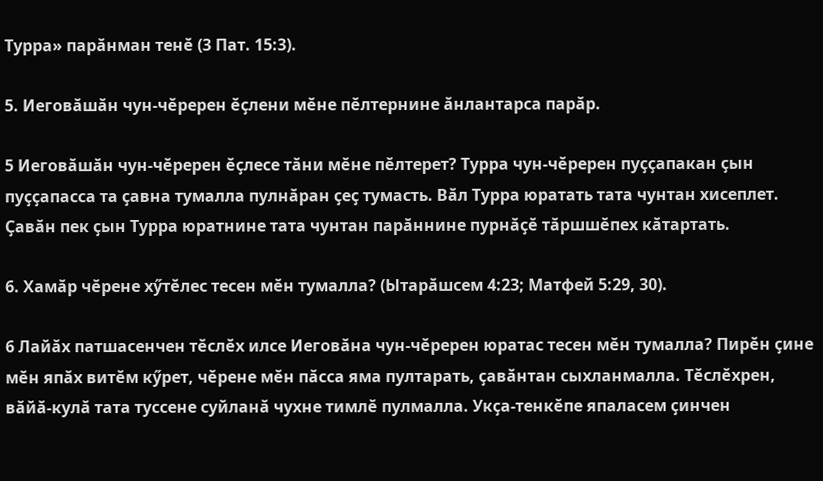Турра» парӑнман тенӗ (3 Пат. 15:3).

5. Иеговӑшӑн чун-чӗререн ӗҫлени мӗне пӗлтернине ӑнлантарса парӑр.

5 Иеговӑшӑн чун-чӗререн ӗҫлесе тӑни мӗне пӗлтерет? Турра чун-чӗререн пуҫҫапакан ҫын пуҫҫапасса та ҫавна тумалла пулнӑран ҫеҫ тумасть. Вӑл Турра юратать тата чунтан хисеплет. Ҫавӑн пек ҫын Турра юратнине тата чунтан парӑннине пурнӑҫӗ тӑршшӗпех кӑтартать.

6. Хамӑр чӗрене хӳтӗлес тесен мӗн тумалла? (Ытарӑшсем 4:23; Матфей 5:29, 30).

6 Лайӑх патшасенчен тӗслӗх илсе Иеговӑна чун-чӗререн юратас тесен мӗн тумалла? Пирӗн ҫине мӗн япӑх витӗм кӳрет, чӗрене мӗн пӑсса яма пултарать, ҫавӑнтан сыхланмалла. Тӗслӗхрен, вӑйӑ-кулӑ тата туссене суйланӑ чухне тимлӗ пулмалла. Укҫа-тенкӗпе япаласем ҫинчен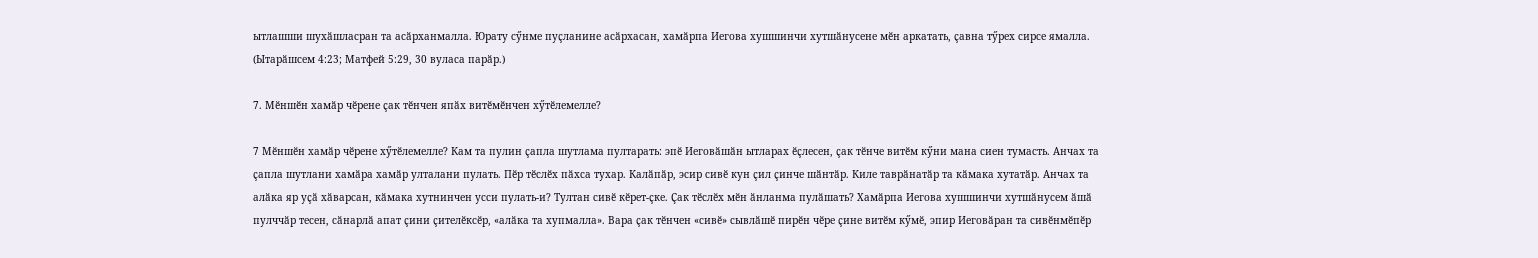ытлашши шухӑшласран та асӑрханмалла. Юрату сӳнме пуҫланине асӑрхасан, хамӑрпа Иегова хушшинчи хутшӑнусене мӗн аркатать, ҫавна тӳрех сирсе ямалла. (Ытарӑшсем 4:23; Матфей 5:29, 30 вуласа парӑр.)

7. Мӗншӗн хамӑр чӗрене ҫак тӗнчен япӑх витӗмӗнчен хӳтӗлемелле?

7 Мӗншӗн хамӑр чӗрене хӳтӗлемелле? Кам та пулин ҫапла шутлама пултарать: эпӗ Иеговӑшӑн ытларах ӗҫлесен, ҫак тӗнче витӗм кӳни мана сиен тумасть. Анчах та ҫапла шутлани хамӑра хамӑр улталани пулать. Пӗр тӗслӗх пӑхса тухар. Калӑпӑр, эсир сивӗ кун ҫил ҫинче шӑнтӑр. Киле таврӑнатӑр та кӑмака хутатӑр. Анчах та алӑка яр уҫӑ хӑварсан, кӑмака хутнинчен усси пулать-и? Тултан сивӗ кӗрет-ҫке. Ҫак тӗслӗх мӗн ӑнланма пулӑшать? Хамӑрпа Иегова хушшинчи хутшӑнусем ӑшӑ пулччӑр тесен, сӑнарлӑ апат ҫини ҫителӗксӗр, «алӑка та хупмалла». Вара ҫак тӗнчен «сивӗ» сывлӑшӗ пирӗн чӗре ҫине витӗм кӳмӗ, эпир Иеговӑран та сивӗнмӗпӗр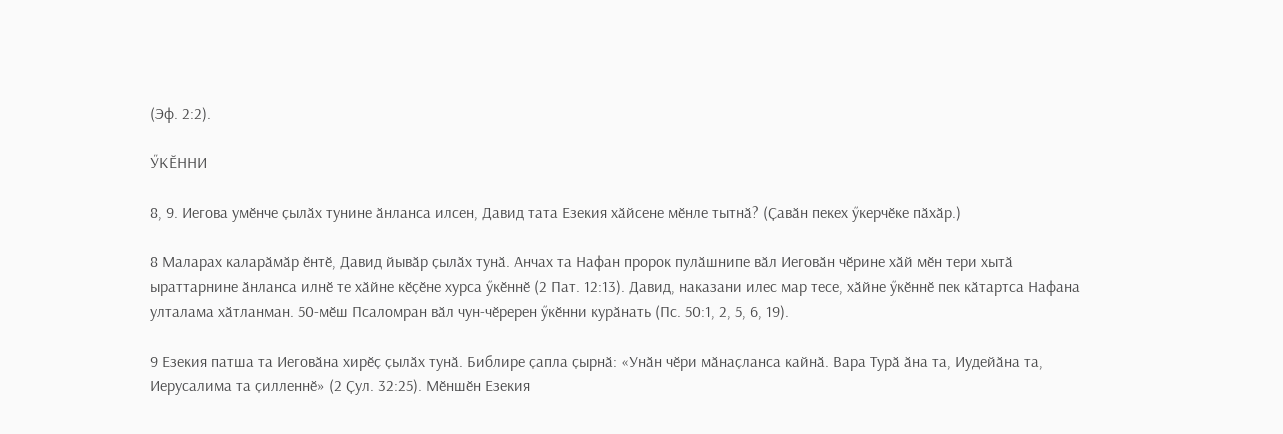(Эф. 2:2).

ӲКӖННИ

8, 9. Иегова умӗнче ҫылӑх тунине ӑнланса илсен, Давид тата Езекия хӑйсене мӗнле тытнӑ? (Ҫавӑн пекех ӳкерчӗке пӑхӑр.)

8 Маларах каларӑмӑр ӗнтӗ, Давид йывӑр ҫылӑх тунӑ. Анчах та Нафан пророк пулӑшнипе вӑл Иеговӑн чӗрине хӑй мӗн тери хытӑ ыраттарнине ӑнланса илнӗ те хӑйне кӗҫӗне хурса ӳкӗннӗ (2 Пат. 12:13). Давид, наказани илес мар тесе, хӑйне ӳкӗннӗ пек кӑтартса Нафана улталама хӑтланман. 50-мӗш Псаломран вӑл чун-чӗререн ӳкӗнни курӑнать (Пс. 50:1, 2, 5, 6, 19).

9 Езекия патша та Иеговӑна хирӗҫ ҫылӑх тунӑ. Библире ҫапла ҫырнӑ: «Унӑн чӗри мӑнаҫланса кайнӑ. Вара Турӑ ӑна та, Иудейӑна та, Иерусалима та ҫилленнӗ» (2 Ҫул. 32:25). Мӗншӗн Езекия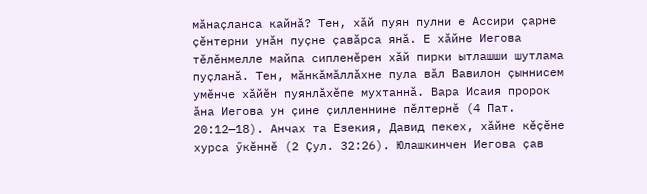мӑнаҫланса кайнӑ? Тен, хӑй пуян пулни е Ассири ҫарне ҫӗнтерни унӑн пуҫне ҫавӑрса янӑ. Е хӑйне Иегова тӗлӗнмелле майпа сипленӗрен хӑй пирки ытлашши шутлама пуҫланӑ. Тен, мӑнкӑмӑллӑхне пула вӑл Вавилон ҫыннисем умӗнче хӑйӗн пуянлӑхӗпе мухтаннӑ. Вара Исаия пророк ӑна Иегова ун ҫине ҫилленнине пӗлтернӗ (4 Пат. 20:12—18). Анчах та Езекия, Давид пекех, хӑйне кӗҫӗне хурса ӳкӗннӗ (2 Ҫул. 32:26). Юлашкинчен Иегова ҫав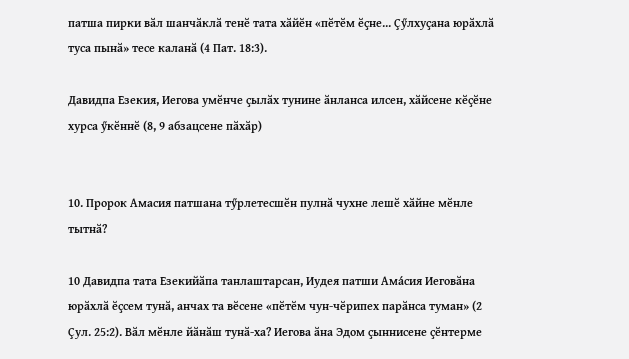патша пирки вӑл шанчӑклӑ тенӗ тата хӑйӗн «пӗтӗм ӗҫне... Ҫӳлхуҫана юрӑхлӑ туса пынӑ» тесе каланӑ (4 Пат. 18:3).

Давидпа Езекия, Иегова умӗнче ҫылӑх тунине ӑнланса илсен, хӑйсене кӗҫӗне хурса ӳкӗннӗ (8, 9 абзацсене пӑхӑр)


10. Пророк Амасия патшана тӳрлетесшӗн пулнӑ чухне лешӗ хӑйне мӗнле тытнӑ?

10 Давидпа тата Езекийӑпа танлаштарсан, Иудея патши Ама́сия Иеговӑна юрӑхлӑ ӗҫсем тунӑ, анчах та вӗсене «пӗтӗм чун-чӗрипех парӑнса туман» (2 Ҫул. 25:2). Вӑл мӗнле йӑнӑш тунӑ-ха? Иегова ӑна Эдом ҫыннисене ҫӗнтерме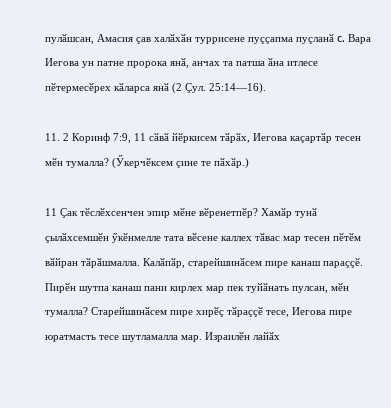пулӑшсан, Амасия ҫав халӑхӑн туррисене пуҫҫапма пуҫланӑ c. Вара Иегова ун патне пророка янӑ, анчах та патша ӑна итлесе пӗтермесӗрех кӑларса янӑ (2 Ҫул. 25:14—16).

11. 2 Коринф 7:9, 11 сӑвӑ йӗркисем тӑрӑх, Иегова каҫартӑр тесен мӗн тумалла? (Ӳкерчӗксем ҫине те пӑхӑр.)

11 Ҫак тӗслӗхсенчен эпир мӗне вӗренетпӗр? Хамӑр тунӑ ҫылӑхсемшӗн ӳкӗнмелле тата вӗсене каллех тӑвас мар тесен пӗтӗм вӑйран тӑрӑшмалла. Калӑпӑр, старейшинӑсем пире канаш параҫҫӗ. Пирӗн шутпа канаш пани кирлех мар пек туйӑнать пулсан, мӗн тумалла? Старейшинӑсем пире хирӗҫ тӑраҫҫӗ тесе, Иегова пире юратмасть тесе шутламалла мар. Израилӗн лайӑх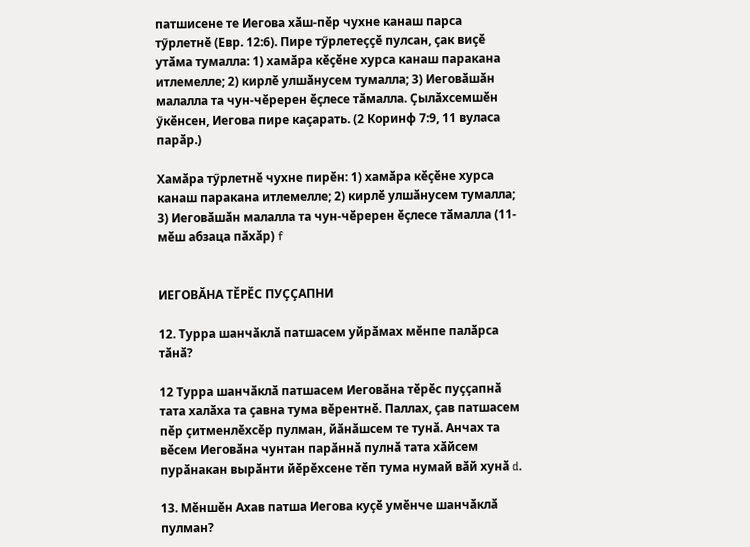патшисене те Иегова хӑш-пӗр чухне канаш парса тӳрлетнӗ (Евр. 12:6). Пире тӳрлетеҫҫӗ пулсан, ҫак виҫӗ утӑма тумалла: 1) хамӑра кӗҫӗне хурса канаш паракана итлемелле; 2) кирлӗ улшӑнусем тумалла; 3) Иеговӑшӑн малалла та чун-чӗререн ӗҫлесе тӑмалла. Ҫылӑхсемшӗн ӳкӗнсен, Иегова пире каҫарать. (2 Коринф 7:9, 11 вуласа парӑр.)

Хамӑра тӳрлетнӗ чухне пирӗн: 1) хамӑра кӗҫӗне хурса канаш паракана итлемелле; 2) кирлӗ улшӑнусем тумалла; 3) Иеговӑшӑн малалла та чун-чӗререн ӗҫлесе тӑмалла (11-мӗш абзаца пӑхӑр) f


ИЕГОВӐНА ТӖРӖС ПУҪҪАПНИ

12. Турра шанчӑклӑ патшасем уйрӑмах мӗнпе палӑрса тӑнӑ?

12 Турра шанчӑклӑ патшасем Иеговӑна тӗрӗс пуҫҫапнӑ тата халӑха та ҫавна тума вӗрентнӗ. Паллах, ҫав патшасем пӗр ҫитменлӗхсӗр пулман, йӑнӑшсем те тунӑ. Анчах та вӗсем Иеговӑна чунтан парӑннӑ пулнӑ тата хӑйсем пурӑнакан вырӑнти йӗрӗхсене тӗп тума нумай вӑй хунӑ d.

13. Мӗншӗн Ахав патша Иегова куҫӗ умӗнче шанчӑклӑ пулман?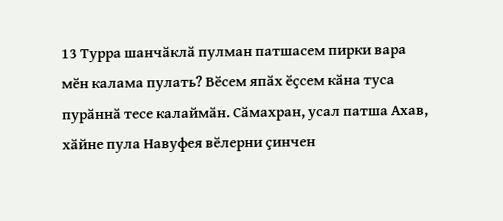13 Турра шанчӑклӑ пулман патшасем пирки вара мӗн калама пулать? Вӗсем япӑх ӗҫсем кӑна туса пурӑннӑ тесе калаймӑн. Сӑмахран, усал патша Ахав, хӑйне пула Навуфея вӗлерни ҫинчен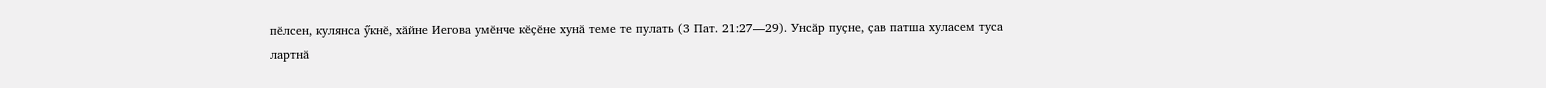пӗлсен, кулянса ӳкнӗ, хӑйне Иегова умӗнче кӗҫӗне хунӑ теме те пулать (3 Пат. 21:27—29). Унсӑр пуҫне, ҫав патша хуласем туса лартнӑ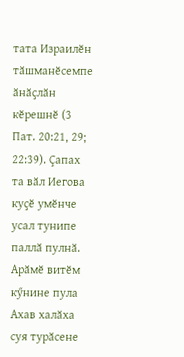тата Израилӗн тӑшманӗсемпе ӑнӑҫлӑн кӗрешнӗ (3 Пат. 20:21, 29; 22:39). Ҫапах та вӑл Иегова куҫӗ умӗнче усал тунипе паллӑ пулнӑ. Арӑмӗ витӗм кӳнине пула Ахав халӑха суя турӑсене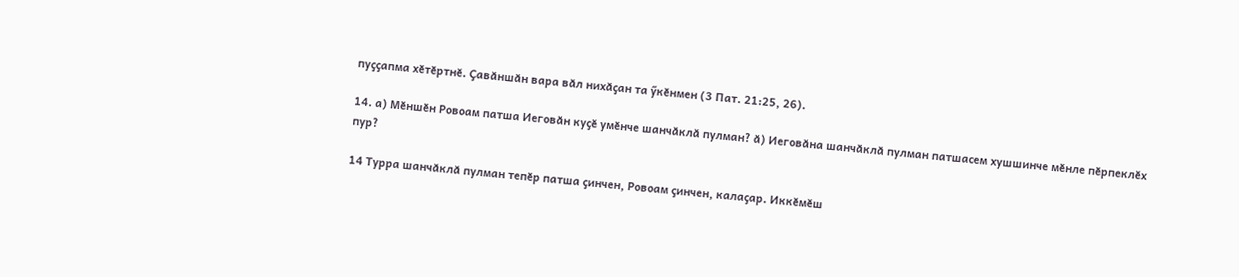пуҫҫапма хӗтӗртнӗ. Ҫавӑншӑн вара вӑл нихӑҫан та ӳкӗнмен (3 Пат. 21:25, 26).

14. а) Мӗншӗн Ровоам патша Иеговӑн куҫӗ умӗнче шанчӑклӑ пулман? ӑ) Иеговӑна шанчӑклӑ пулман патшасем хушшинче мӗнле пӗрпеклӗх пур?

14 Турра шанчӑклӑ пулман тепӗр патша ҫинчен, Ровоам ҫинчен, калаҫар. Иккӗмӗш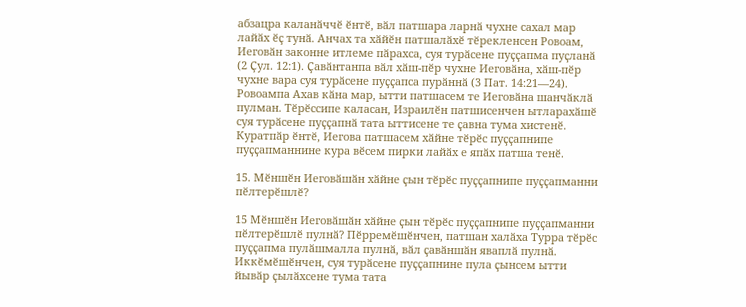абзацра каланӑччӗ ӗнтӗ, вӑл патшара ларнӑ чухне сахал мар лайӑх ӗҫ тунӑ. Анчах та хӑйӗн патшалӑхӗ тӗрекленсен Ровоам, Иеговӑн законне итлеме пӑрахса, суя турӑсене пуҫҫапма пуҫланӑ (2 Ҫул. 12:1). Ҫавӑнтанпа вӑл хӑш-пӗр чухне Иеговӑна, хӑш-пӗр чухне вара суя турӑсене пуҫҫапса пурӑннӑ (3 Пат. 14:21—24). Ровоампа Ахав кӑна мар, ытти патшасем те Иеговӑна шанчӑклӑ пулман. Тӗрӗссипе каласан, Израилӗн патшисенчен ытларахӑшӗ суя турӑсене пуҫҫапнӑ тата ыттисене те ҫавна тума хистенӗ. Куратпӑр ӗнтӗ, Иегова патшасем хӑйне тӗрӗс пуҫҫапнипе пуҫҫапманнине кура вӗсем пирки лайӑх е япӑх патша тенӗ.

15. Мӗншӗн Иеговӑшӑн хӑйне ҫын тӗрӗс пуҫҫапнипе пуҫҫапманни пӗлтерӗшлӗ?

15 Мӗншӗн Иеговӑшӑн хӑйне ҫын тӗрӗс пуҫҫапнипе пуҫҫапманни пӗлтерӗшлӗ пулнӑ? Пӗрремӗшӗнчен, патшан халӑха Турра тӗрӗс пуҫҫапма пулӑшмалла пулнӑ, вӑл ҫавӑншӑн яваплӑ пулнӑ. Иккӗмӗшӗнчен, суя турӑсене пуҫҫапнине пула ҫынсем ытти йывӑр ҫылӑхсене тума тата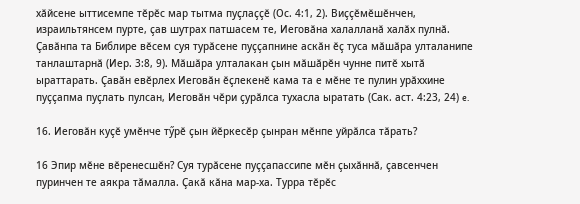хӑйсене ыттисемпе тӗрӗс мар тытма пуҫлаҫҫӗ (Ос. 4:1, 2). Виҫҫӗмӗшӗнчен, израильтянсем пурте, ҫав шутрах патшасем те, Иеговӑна халалланӑ халӑх пулнӑ. Ҫавӑнпа та Библире вӗсем суя турӑсене пуҫҫапнине аскӑн ӗҫ туса мӑшӑра улталанипе танлаштарнӑ (Иер. 3:8, 9). Мӑшӑра улталакан ҫын мӑшӑрӗн чунне питӗ хытӑ ыраттарать. Ҫавӑн евӗрлех Иеговӑн ӗҫлекенӗ кама та е мӗне те пулин урӑххине пуҫҫапма пуҫлать пулсан, Иеговӑн чӗри ҫурӑлса тухасла ыратать (Сак. аст. 4:23, 24) e.

16. Иеговӑн куҫӗ умӗнче тӳрӗ ҫын йӗркесӗр ҫынран мӗнпе уйрӑлса тӑрать?

16 Эпир мӗне вӗренесшӗн? Суя турӑсене пуҫҫапассипе мӗн ҫыхӑннӑ, ҫавсенчен пуринчен те аякра тӑмалла. Ҫакӑ кӑна мар-ха. Турра тӗрӗс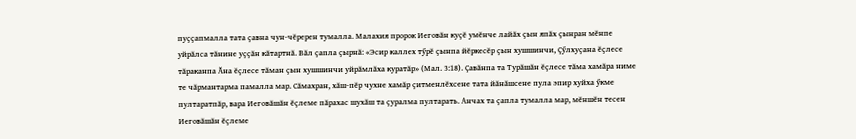пуҫҫапмалла тата ҫавна чун-чӗререн тумалла. Малахия пророк Иеговӑн куҫӗ умӗнче лайӑх ҫын япӑх ҫынран мӗнпе уйрӑлса тӑнине уҫҫӑн кӑтартнӑ. Вӑл ҫапла ҫырнӑ: «Эсир каллех тӳрӗ ҫынпа йӗркесӗр ҫын хушшинчи, Ҫӳлхуҫана ӗҫлесе тӑраканпа Ӑна ӗҫлесе тӑман ҫын хушшинчи уйрӑмлӑха куратӑр» (Мал. 3:18). Ҫавӑнпа та Турӑшӑн ӗҫлесе тӑма хамӑра ниме те чӑрмантарма памалла мар. Сӑмахран, хӑш-пӗр чухне хамӑр ҫитменлӗхсене тата йӑнӑшсене пула эпир хуйха ӳкме пултаратпӑр, вара Иеговӑшӑн ӗҫлеме пӑрахас шухӑш та ҫуралма пултарать. Анчах та ҫапла тумалла мар, мӗншӗн тесен Иеговӑшӑн ӗҫлеме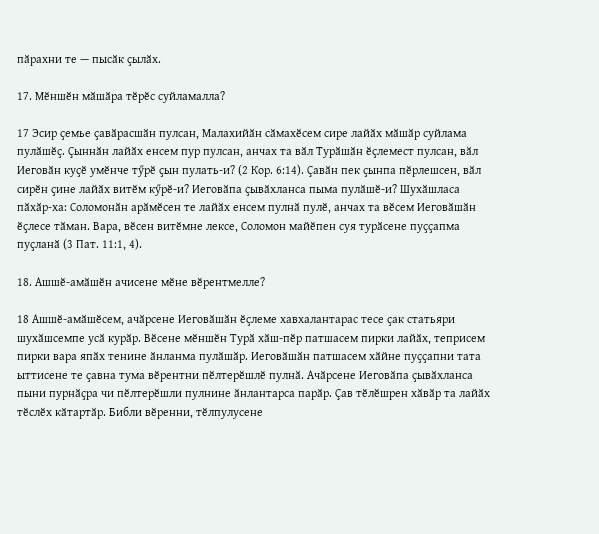пӑрахни те — пысӑк ҫылӑх.

17. Мӗншӗн мӑшӑра тӗрӗс суйламалла?

17 Эсир ҫемье ҫавӑрасшӑн пулсан, Малахийӑн сӑмахӗсем сире лайӑх мӑшӑр суйлама пулӑшӗҫ. Ҫыннӑн лайӑх енсем пур пулсан, анчах та вӑл Турӑшӑн ӗҫлемест пулсан, вӑл Иеговӑн куҫӗ умӗнче тӳрӗ ҫын пулать-и? (2 Кор. 6:14). Ҫавӑн пек ҫынпа пӗрлешсен, вӑл сирӗн ҫине лайӑх витӗм кӳрӗ-и? Иеговӑпа ҫывӑхланса пыма пулӑшӗ-и? Шухӑшласа пӑхӑр-ха: Соломонӑн арӑмӗсен те лайӑх енсем пулнӑ пулӗ, анчах та вӗсем Иеговӑшӑн ӗҫлесе тӑман. Вара, вӗсен витӗмне лексе, Соломон майӗпен суя турӑсене пуҫҫапма пуҫланӑ (3 Пат. 11:1, 4).

18. Ашшӗ-амӑшӗн ачисене мӗне вӗрентмелле?

18 Ашшӗ-амӑшӗсем, ачӑрсене Иеговӑшӑн ӗҫлеме хавхалантарас тесе ҫак статьяри шухӑшсемпе усӑ курӑр. Вӗсене мӗншӗн Турӑ хӑш-пӗр патшасем пирки лайӑх, теприсем пирки вара япӑх тенине ӑнланма пулӑшӑр. Иеговӑшӑн патшасем хӑйне пуҫҫапни тата ыттисене те ҫавна тума вӗрентни пӗлтерӗшлӗ пулнӑ. Ачӑрсене Иеговӑпа ҫывӑхланса пыни пурнӑҫра чи пӗлтерӗшли пулнине ӑнлантарса парӑр. Ҫав тӗлӗшрен хӑвӑр та лайӑх тӗслӗх кӑтартӑр. Библи вӗренни, тӗлпулусене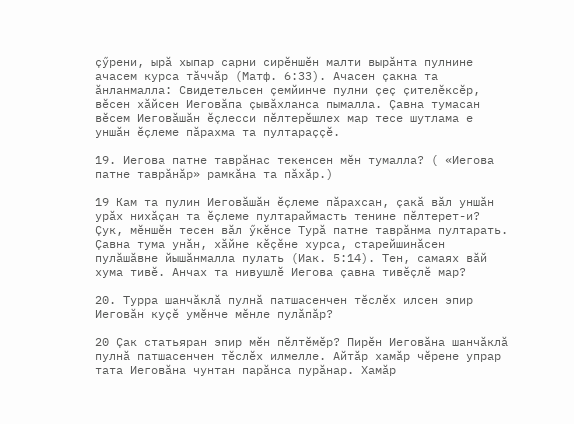ҫӳрени, ырӑ хыпар сарни сирӗншӗн малти вырӑнта пулнине ачасем курса тӑччӑр (Матф. 6:33). Ачасен ҫакна та ӑнланмалла: Свидетельсен ҫемйинче пулни ҫеҫ ҫителӗксӗр, вӗсен хӑйсен Иеговӑпа ҫывӑхланса пымалла. Ҫавна тумасан вӗсем Иеговӑшӑн ӗҫлесси пӗлтерӗшлех мар тесе шутлама е уншӑн ӗҫлеме пӑрахма та пултараҫҫӗ.

19. Иегова патне таврӑнас текенсен мӗн тумалла? ( «Иегова патне таврӑнӑр» рамкӑна та пӑхӑр.)

19 Кам та пулин Иеговӑшӑн ӗҫлеме пӑрахсан, ҫакӑ вӑл уншӑн урӑх нихӑҫан та ӗҫлеме пултараймасть тенине пӗлтерет-и? Ҫук, мӗншӗн тесен вӑл ӳкӗнсе Турӑ патне таврӑнма пултарать. Ҫавна тума унӑн, хӑйне кӗҫӗне хурса, старейшинӑсен пулӑшӑвне йышӑнмалла пулать (Иак. 5:14). Тен, самаях вӑй хума тивӗ. Анчах та нивушлӗ Иегова ҫавна тивӗҫлӗ мар?

20. Турра шанчӑклӑ пулнӑ патшасенчен тӗслӗх илсен эпир Иеговӑн куҫӗ умӗнче мӗнле пулӑпӑр?

20 Ҫак статьяран эпир мӗн пӗлтӗмӗр? Пирӗн Иеговӑна шанчӑклӑ пулнӑ патшасенчен тӗслӗх илмелле. Айтӑр хамӑр чӗрене упрар тата Иеговӑна чунтан парӑнса пурӑнар. Хамӑр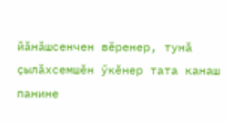йӑнӑшсенчен вӗренер, тунӑ ҫылӑхсемшӗн ӳкӗнер тата канаш панине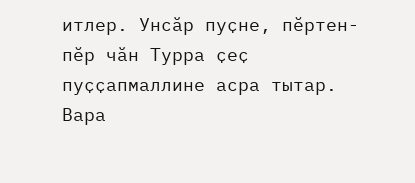итлер. Унсӑр пуҫне, пӗртен-пӗр чӑн Турра ҫеҫ пуҫҫапмаллине асра тытар. Вара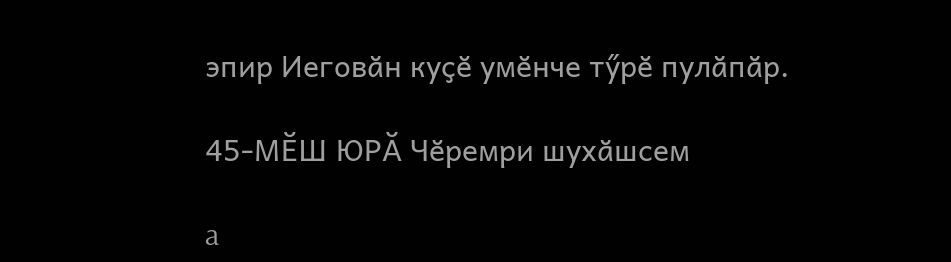эпир Иеговӑн куҫӗ умӗнче тӳрӗ пулӑпӑр.

45-МӖШ ЮРӐ Чӗремри шухӑшсем

a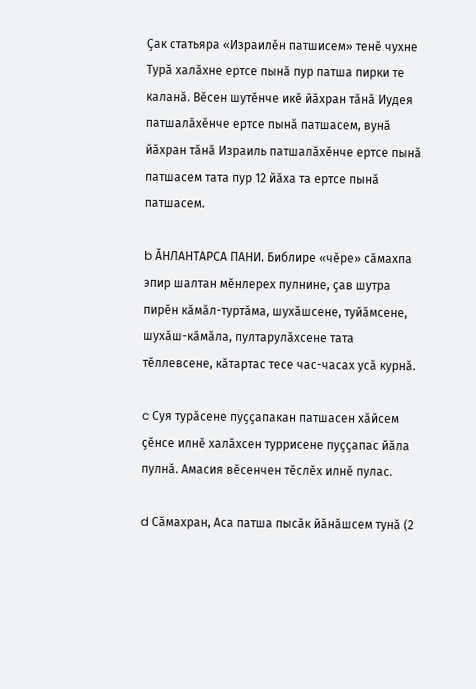Ҫак статьяра «Израилӗн патшисем» тенӗ чухне Турӑ халӑхне ертсе пынӑ пур патша пирки те каланӑ. Вӗсен шутӗнче икӗ йӑхран тӑнӑ Иудея патшалӑхӗнче ертсе пынӑ патшасем, вунӑ йӑхран тӑнӑ Израиль патшалӑхӗнче ертсе пынӑ патшасем тата пур 12 йӑха та ертсе пынӑ патшасем.

b ӐНЛАНТАРСА ПАНИ. Библире «чӗре» сӑмахпа эпир шалтан мӗнлерех пулнине, ҫав шутра пирӗн кӑмӑл-туртӑма, шухӑшсене, туйӑмсене, шухӑш-кӑмӑла, пултарулӑхсене тата тӗллевсене, кӑтартас тесе час-часах усӑ курнӑ.

c Суя турӑсене пуҫҫапакан патшасен хӑйсем ҫӗнсе илнӗ халӑхсен туррисене пуҫҫапас йӑла пулнӑ. Амасия вӗсенчен тӗслӗх илнӗ пулас.

d Сӑмахран, Аса патша пысӑк йӑнӑшсем тунӑ (2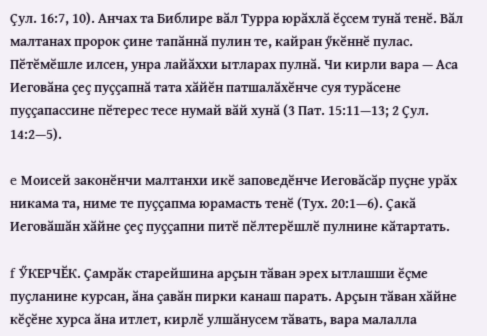Ҫул. 16:7, 10). Анчах та Библире вӑл Турра юрӑхлӑ ӗҫсем тунӑ тенӗ. Вӑл малтанах пророк ҫине тапӑннӑ пулин те, кайран ӳкӗннӗ пулас. Пӗтӗмӗшле илсен, унра лайӑххи ытларах пулнӑ. Чи кирли вара — Аса Иеговӑна ҫеҫ пуҫҫапнӑ тата хӑйӗн патшалӑхӗнче суя турӑсене пуҫҫапассине пӗтерес тесе нумай вӑй хунӑ (3 Пат. 15:11—13; 2 Ҫул. 14:2—5).

e Моисей законӗнчи малтанхи икӗ заповедӗнче Иеговӑсӑр пуҫне урӑх никама та, ниме те пуҫҫапма юрамасть тенӗ (Тух. 20:1—6). Ҫакӑ Иеговӑшӑн хӑйне ҫеҫ пуҫҫапни питӗ пӗлтерӗшлӗ пулнине кӑтартать.

f ӲКЕРЧӖК. Ҫамрӑк старейшина арҫын тӑван эрех ытлашши ӗҫме пуҫланине курсан, ӑна ҫавӑн пирки канаш парать. Арҫын тӑван хӑйне кӗҫӗне хурса ӑна итлет, кирлӗ улшӑнусем тӑвать, вара малалла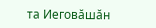та Иеговӑшӑн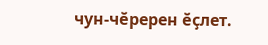чун-чӗререн ӗҫлет.